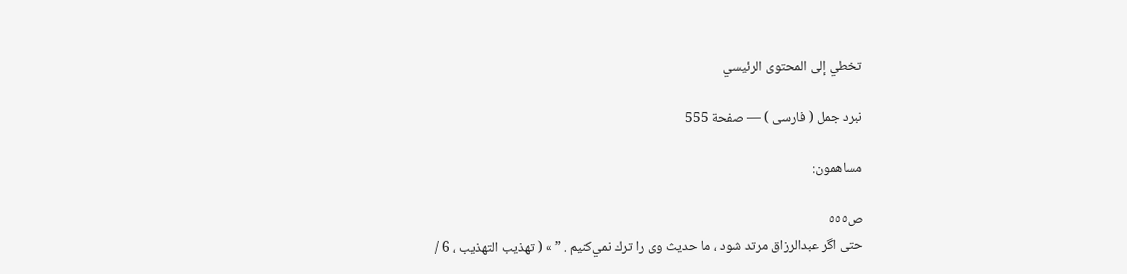تخطي إلى المحتوى الرئيسي

نبرد جمل ( فارسى ) — صفحة 555

مساهمون:

ص٥٥٥
حتى اگر عبدالرزاق مرتد شود ، ما حديث وى را ترك نمي‌كنيم . ” » ( تهذيب التهذيب ، 6 /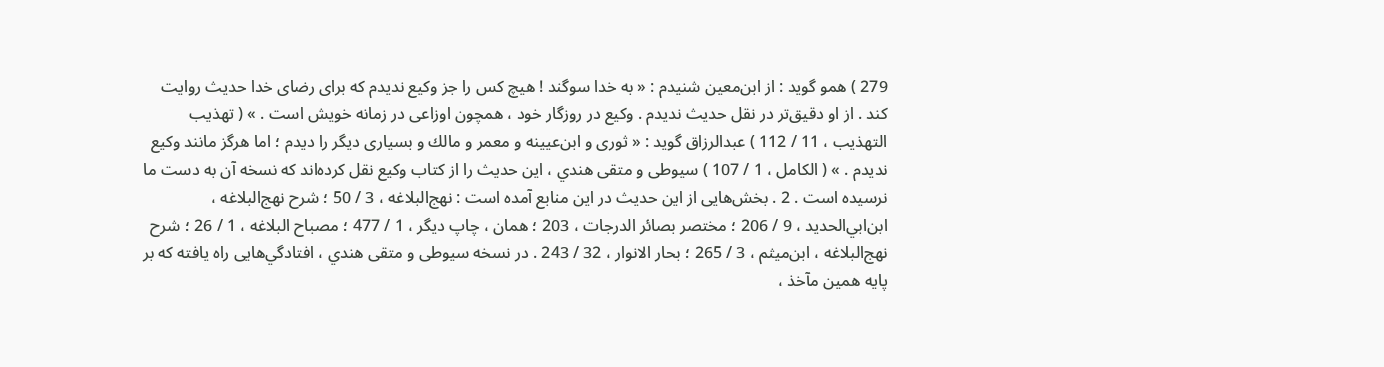279 ) همو گويد : از ابن‌معين شنيدم : « به خدا سوگند ! هيچ كس را جز وكيع نديدم كه براى رضاى خدا حديث روايت كند . از او دقيق‌تر در نقل حديث نديدم . وكيع در روزگار خود ، همچون اوزاعى در زمانه خويش است . » ( تهذيب التهذيب ، 11 / 112 ) عبدالرزاق گويد : « ثورى و ابن‌عيينه و معمر و مالك و بسيارى ديگر را ديدم ؛ اما هرگز مانند وكيع نديدم . » ( الكامل ، 1 / 107 ) سيوطى و متقى هندي ، اين حديث را از كتاب وكيع نقل كرده‌اند كه نسخه آن به دست ما نرسيده است . 2 . بخش‌هايى از اين حديث در اين منابع آمده است : نهج‌البلاغه ، 3 / 50 ؛ شرح نهج‌البلاغه ، ابن‌ابي‌الحديد ، 9 / 206 ؛ مختصر بصائر الدرجات ، 203 ؛ همان ، چاپ ديگر ، 1 / 477 ؛ مصباح البلاغه ، 1 / 26 ؛ شرح نهج‌البلاغه ، ابن‌ميثم ، 3 / 265 ؛ بحار الانوار ، 32 / 243 . در نسخه سيوطى و متقى هندي ، افتادگي‌هايى راه يافته كه بر پايه همين مآخذ ،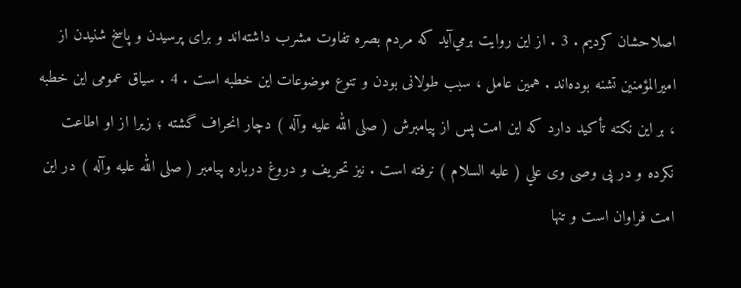اصلاحشان كرديم . 3 . از اين روايت برمي‌آيد كه مردم بصره تفاوت مشرب داشته‌اند و براى پرسيدن و پاسخ شنيدن از اميرالمؤمنين تشنه بوده‌اند . همين عامل ، سبب طولانى بودن و تنوع موضوعات اين خطبه است . 4 . سياق عمومى اين خطبه ، بر اين نكته تأكيد دارد كه اين امت پس از پيامبرش ( صلى الله عليه وآله ) دچار انحراف گشته ؛ زيرا از او اطاعت نكرده و در پى وصى وى علي ( عليه السلام ) نرفته است . نيز تحريف و دروغ درباره پيامبر ( صلى الله عليه وآله ) در اين امت فراوان است و تنها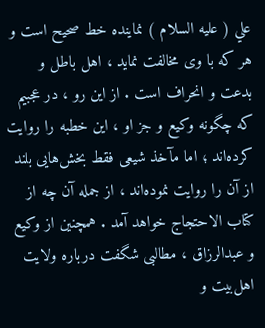علي ( عليه السلام ) نماينده خط صحيح است و هر كه با وى مخالفت نمايد ، اهل باطل و بدعت و انحراف است . از اين رو ، در عجبيم كه چگونه وكيع و جز او ، اين خطبه را روايت كرده‌اند ؛ اما مآخذ شيعى فقط بخش‌هايى بلند از آن را روايت نموده‌اند ، از جمله آن چه از كتاب الاحتجاج خواهد آمد . همچنين از وكيع و عبدالرزاق ، مطالبى شگفت درباره ولايت اهل‌بيت و